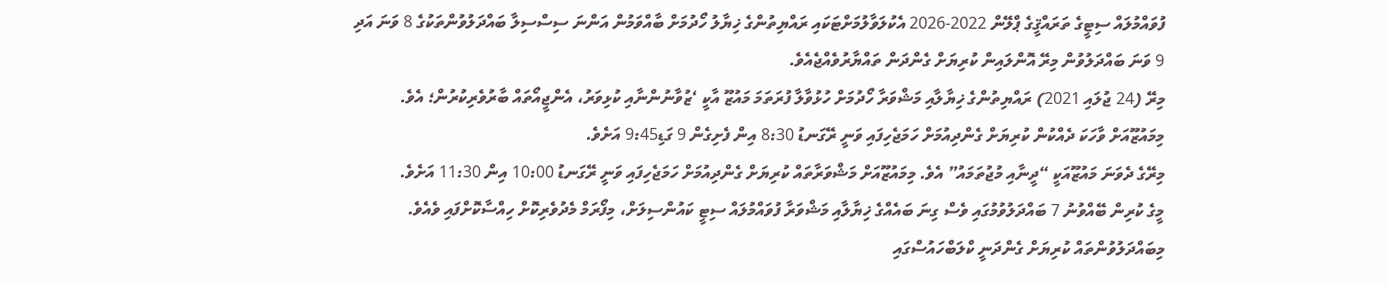ފުވައްމުލައް ސިޓީގެ ތަރައްޤީގެ ޕްލޭން 2022-2026 އެކުލަވާލުމަށްޓަކައި ރައްޔިތުންގެ ޚިޔާލު ހޯދުމަށް ބާއްވަމުން އަންނަ ސިސްސިލާ ބައްދަލުވުންތަކުގެ 8 ވަނަ އަދި 9 ވަނަ ބައްދަލުވުން މިރޭ އޮންލައިން ކުރިޔަށް ގެންދަން ތައްޔާރުވެއްޖެއެވެ.
މިރޭ (24 ޖުލައި 2021) ރައްޔިތުންގެ ޚިޔާލާއި މަޝްވަރާ ހޯދުމަށް ހުޅުވާލާ ފުރަތަމަ މައުޒޫ އާކީ ‘ޒުވާނުންނާއި ކުޅިވަރު، އެންޖީއޯތައް ބާރުވެރިކުރުން؛ އެވެ. މިމައުޒޫއަށް ވާހަކަ ދެއްކުން ކުރިޔަށް ގެންދިއުމަށް ހަމަޖެހިފައި ވަނީ ރޭގަނޑު 8:30 އިން ފެށިގެން 9 ގަޑި9:45 އަށެވެ.
މިރޭގެ ދެވަނަ މައުޒޫއަކީ “ދީނާއި މުޖުތަމައު” އެވެ. މިމައުޒޫއަށް މަޝްވަރާތައް ކުރިޔަށް ގެންދިއުމަށް ހަމަޖެހިފައި ވަނީ ރޭގަނޑު 10:00 އިން 11:30 އަށެވެ.
މީގެ ކުރިން ބޭއްވުނު 7 ބައްދަލުވުމުގައި ވެސް ގިނަ ބައެއްގެ ޚިޔާލާއި މަޝްވަރާ ފުވައްމުލައް ސިޓީ ކައުންސިލަށް، މިފޯރަމް މެދުވެރިކޮށް ހިއްސާކޮށްފައި ވެއެވެ. މިބައްދަލުވުންތައް ކުރިޔަށް ގެންދަނީ ކްލަބްހައުސްގައި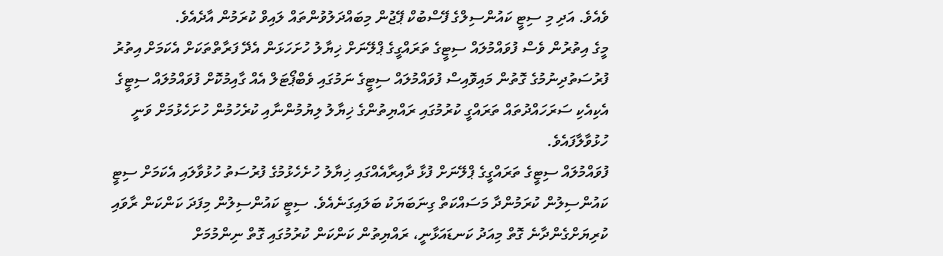ވެއެވެ. އަދި މި ސިޓީ ކައުންސިލްގެ ފޭސްބުކް ޕޭޖުން މިބައްދަލުވުންތައް ލައިވް ކުރަމުން އާދެއެވެ.
މީގެ އިތުރުން ވެސް ފުވައްމުލައް ސިޓީގެ ތަރައްގީގެ ޕްލޭނަށް ޚިޔާލު ހުށަހަޅަން އެދޭ ފަރާތްތަކަށް އެކަމަށް އިތުރު ފުރުސަތުދިނުމުގެ ގޮތުން މައިވޮއިސް ފުވައްމުލައް ސިޓީގެ ނަމުގައި ވެބްޕޯޓަލް އެއް ގާއިމުކޮށް ފުވައްމުލައް ސިޓީގެ އެކިއެކި ސަރަހައްދުތައް ތަރައްގީ ކުރުމުގައި ރައްޔިތުންގެ ޚިޔާލު ލިޔުމުންނާއި ކުރެހުމުން ހުށަހެޅުމަށް ވަނީ ހުޅުވާލާފައެވެ.
ފުވައްމުލައް ސިޓީގެ ތަރައްގީގެ ޕްލޭނަށް ފުޅާ ދާއިރާއެއްގައި ޚިޔާލު ހުށެހެޅުމުގެ ފުރުސަތު ހުޅުވާލައި އެކަމަށް ސިޓީ ކައުންސިލުން ކުރަމުންދާ މަސައްކަތް ގިނަބަޔަކު ބަލައިގަނެއެވެ. ސިޓީ ކައުންސިލުން މިފަދަ ކަންކަން ރާވައި ކުރިޔަށްގެންދާނެ ގޮތް މިއަދު ކަނޑައަޅާނީ، ރައްޔިތުން ކަންކަން ކުރުމުގައި ގޮތް ނިންމުމަށް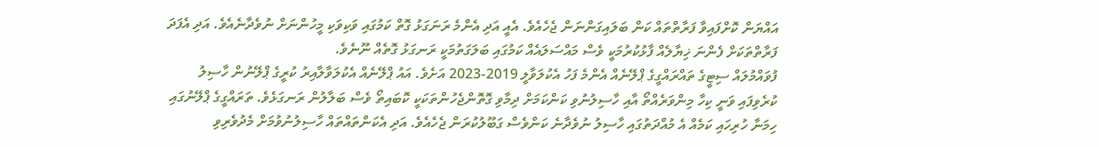އައްޔަން ކޮށްފައިވާ ފަރާތްތައް ކަން ބަލައިގަންނަން ޖެހެއެވެ. އެއީ އަދި އެންމެ ރަނަގަޅު ގޮތް ކަމުގައި ވަކިވަކި މީހުންނަށް ނުވެދާނެއެވެ. އަދި އެފަދަ ފަރާތްތަކަށް ފެންނަ ޚިޔާލެއް ފާޅުކުރުމަކީ ވެސް މައްސަލައެއް ކަމުގައި ބަލަގަތުމަކީ ރަނގަޅު ގޮތެއް ނޫނެވެ.
ފުވައްމުލައް ސިޓީގެ ތައްރައްގީގެ ޕްލޭނެއް އެންމެ ފަހު އެކުލަވާލީ 2019-2023 އަށެވެ. އައު ޕްލޭނެއް އެކުލަވާލާއިރު ކުރީގެ ޕްލޭނުން ހާސިލު ކުރެވިފައި ވަނީ ކިހާ މިންވަރެއްތޯ އާއި ހާސިލުނުވި ކަންކަމަށް ދިމާވި ގޮތޮންޖެހުންތަކަކީ ކޮބައިތޯ ވެސް ބަލާލުން ރަނގަޅެވެ. ތަރައްގީގެ ޕްލޭނުގައި ހިމަނާ ހުރިހައި ކަމެއް އެ މުއްދަތުގައި ހާސިލު ނުވެދާނެ ކަންވެސް ގަބޫލުކުރަން ޖެހެއެވެ. އަދި އެކަންތައްތައް ހާސިލުނުވުމަށް މެދުވެރިވި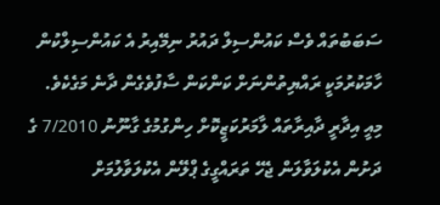ސަބަބުތައް ވެސް ކައުންސިލް ދައުރު ނިމޭއިރު އެ ކައުންސިލްކުން ހާމަކުރުމަކީ ރައްޔިތުންނަށް ކަންކަން ސާފުވެގެން ދާނެ މަގެކެވެ.
މިއީ އިދާރީ ދާއިރާތައް ލާމަރުކަޒީކޮށް ހިންގުމުގެ ގާނޫނު 7/2010 ގެ ދަށުން އެކުލަވާލަން ޖެހޭ ތަރައްގީގެ ޕްލޭން އެކުލަވާލުމަށް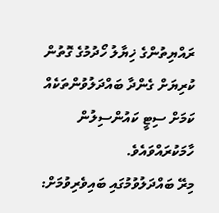ރައްޔިތުންގެ ޚިޔާލު ހޯދުމުގެ ގޮތުން ކުރިޔަށް ގެންދާ ބައްދަލުވުންތަކެއް ކަމަށް ސިޓީ ކައުންސިލުން ހާމަކުރައްވައެވެ.
މިރޭ ބައްދަލުވުމުގައި ބައިވެރިވުމަށް: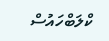ކްލަބްހައުސް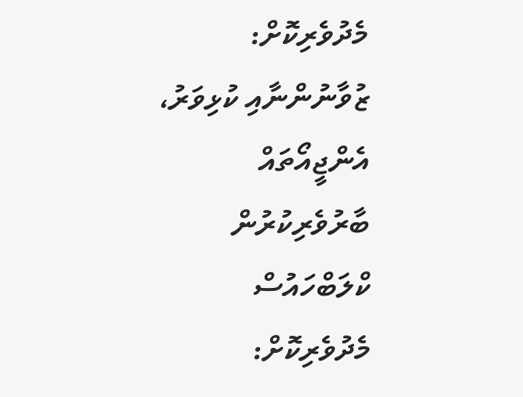މެދުވެރިކޮށް: ޒުވާނުންނާއި ކުޅިވަރު، އެންޖީއޯތައް ބާރުވެރިކުރުން
ކްލަބްހައުސް މެދުވެރިކޮށް: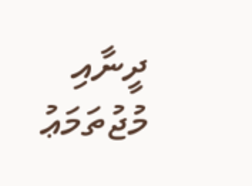ދީނާއި މުޖުތަމަޢު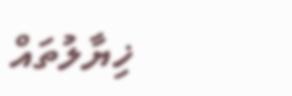ޚިޔާލުތައް